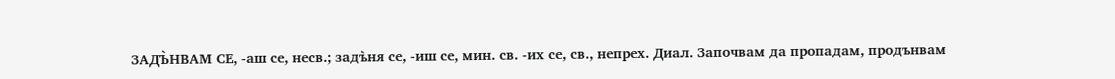ЗАДЪ̀НВАМ СЕ, -аш се, несв.; задъ̀ня се, -иш се, мин. св. -их се, св., непрех. Диал. Започвам да пропадам, продънвам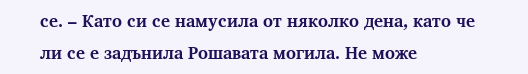се. – Като си се намусила от няколко дена, като че ли се е задънила Рошавата могила. Не може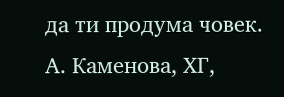да ти продума човек. А. Каменова, ХГ,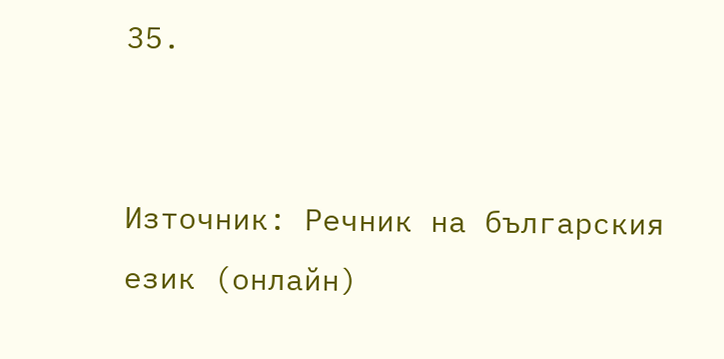35.


Източник: Речник на българския език (онлайн)